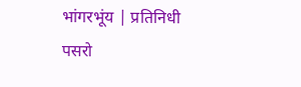भांगरभूंय | प्रतिनिधी
पसरो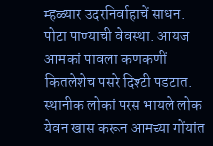म्हळ्यार उदरनिर्वाहाचें साधन. पोटा पाण्याची वेवस्था. आयज आमकां पावला कणकणीं कितलेशेच पसरे दिश्टी पडटात. स्थानीक लोकां परस भायले लोक येवन खास करून आमच्या गोंयांत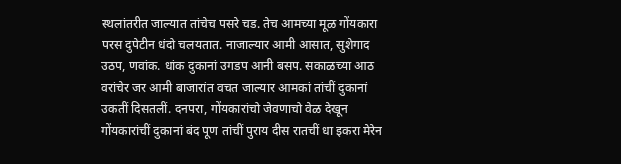स्थलांतरीत जाल्यात तांचेच पसरे चड. तेच आमच्या मूळ गोंयकारा परस दुपेटीन धंदो चलयतात. नाजाल्यार आमी आसात, सुशेगाद उठप, णवांक. धांक दुकानां उगडप आनी बसप. सकाळच्या आठ वरांचेर जर आमी बाजारांत वचत जाल्यार आमकां तांचीं दुकानां उकतीं दिसतलीं. दनपरा, गोंयकारांचो जेवणाचो वेळ देखून गोंयकारांचीं दुकानां बंद पूण तांचीं पुराय दीस रातचीं धा इकरा मेरेन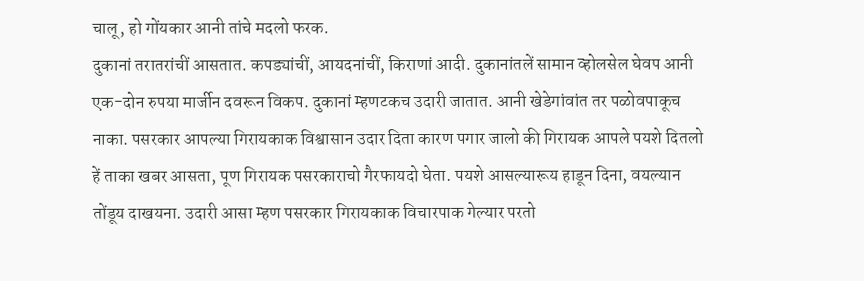चालू, हो गोंयकार आनी तांचे मदलो फरक.
दुकानां तरातरांचीं आसतात. कपड्यांचीं, आयदनांचीं, किराणां आदी. दुकानांतलें सामान व्होलसेल घेवप आनी एक-दोन रुपया मार्जीन दवरून विकप. दुकानां म्हणटकच उदारी जातात. आनी खेडेगांवांत तर पळोवपाकूच नाका. पसरकार आपल्या गिरायकाक विश्वासान उदार दिता कारण पगार जालो की गिरायक आपले पयशे दितलो हें ताका खबर आसता, पूण गिरायक पसरकाराचो गैरफायदो घेता. पयशे आसल्यारूय हाडून दिना, वयल्यान तोंडूय दाखयना. उदारी आसा म्हण पसरकार गिरायकाक विचारपाक गेल्यार परतो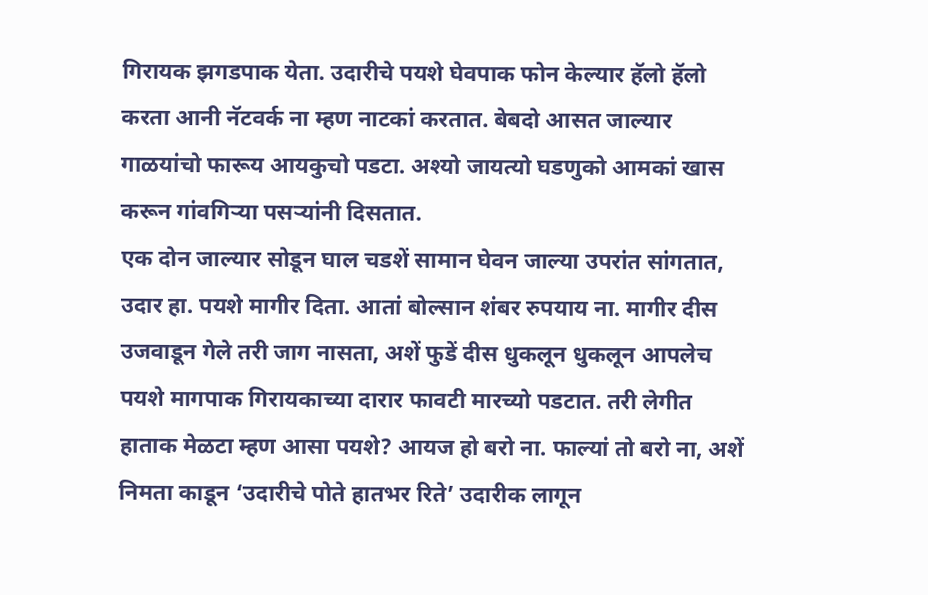गिरायक झगडपाक येता. उदारीचे पयशे घेवपाक फोन केल्यार हॅलो हॅलो करता आनी नॅटवर्क ना म्हण नाटकां करतात. बेबदो आसत जाल्यार गाळयांचो फारूय आयकुचो पडटा. अश्यो जायत्यो घडणुको आमकां खास करून गांवगिऱ्या पसऱ्यांनी दिसतात.
एक दोन जाल्यार सोडून घाल चडशें सामान घेवन जाल्या उपरांत सांगतात, उदार हा. पयशे मागीर दिता. आतां बोल्सान शंबर रुपयाय ना. मागीर दीस उजवाडून गेले तरी जाग नासता, अशें फुडें दीस धुकलून धुकलून आपलेच पयशे मागपाक गिरायकाच्या दारार फावटी मारच्यो पडटात. तरी लेगीत हाताक मेळटा म्हण आसा पयशे? आयज हो बरो ना. फाल्यां तो बरो ना, अशें निमता काडून ‘उदारीचे पोते हातभर रिते’ उदारीक लागून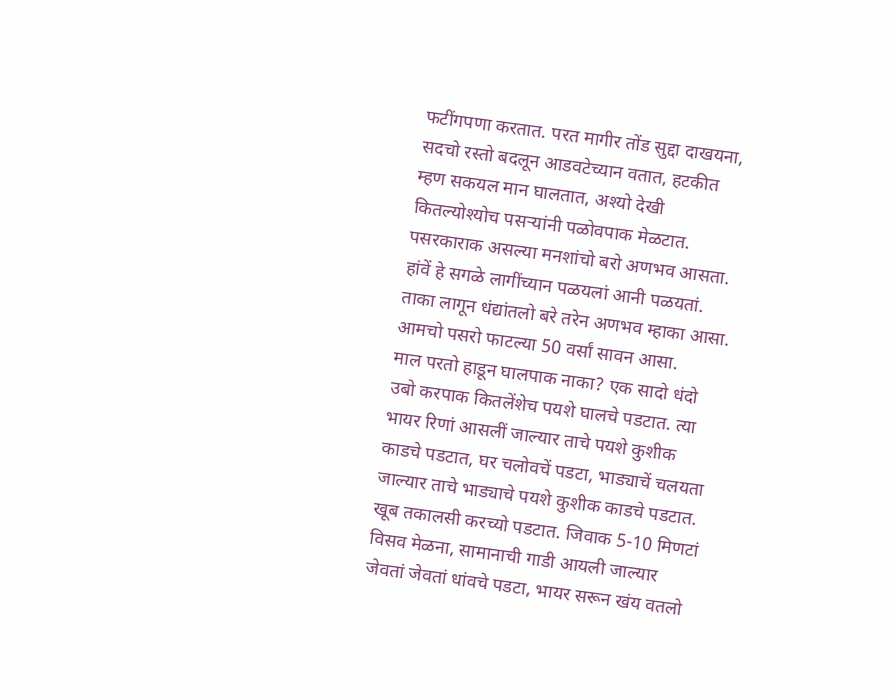फटींगपणा करतात. परत मागीर तोंड सुद्दा दाखयना, सदचो रस्तो बदलून आडवटेच्यान वतात, हटकीत म्हण सकयल मान घालतात, अश्यो देखी कितल्योश्योच पसऱ्यांनी पळोवपाक मेळटात. पसरकाराक असल्या मनशांचो बरो अणभव आसता. हांवें हे सगळे लागींच्यान पळयलां आनी पळयतां. ताका लागून धंद्यांतलो बरे तरेन अणभव म्हाका आसा. आमचो पसरो फाटल्या 50 वर्सां सावन आसा.
माल परतो हाडून घालपाक नाका? एक सादो धंदो उबो करपाक कितलेंशेच पयशे घालचे पडटात. त्या भायर रिणां आसलीं जाल्यार ताचे पयशे कुशीक काडचे पडटात, घर चलोवचें पडटा, भाड्याचें चलयता जाल्यार ताचे भाड्याचे पयशे कुशीक काडचे पडटात. खूब तकालसी करच्यो पडटात. जिवाक 5-10 मिणटां विसव मेळना, सामानाची गाडी आयली जाल्यार जेवतां जेवतां धांवचे पडटा, भायर सरून खंय वतलो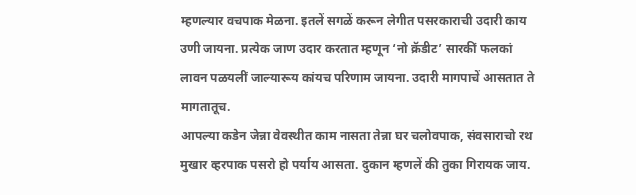म्हणल्यार वचपाक मेळना. इतलें सगळें करून लेगीत पसरकाराची उदारी काय उणी जायना. प्रत्येक जाण उदार करतात म्हणून ‘नो क्रॅडीट’ सारकीं फलकां लावन पळयलीं जाल्यारूय कांयच परिणाम जायना. उदारी मागपाचें आसतात ते मागतातूच.
आपल्या कडेन जेन्ना वेवस्थीत काम नासता तेन्ना घर चलोवपाक, संवसाराचो रथ मुखार व्हरपाक पसरो हो पर्याय आसता. दुकान म्हणलें की तुका गिरायक जाय.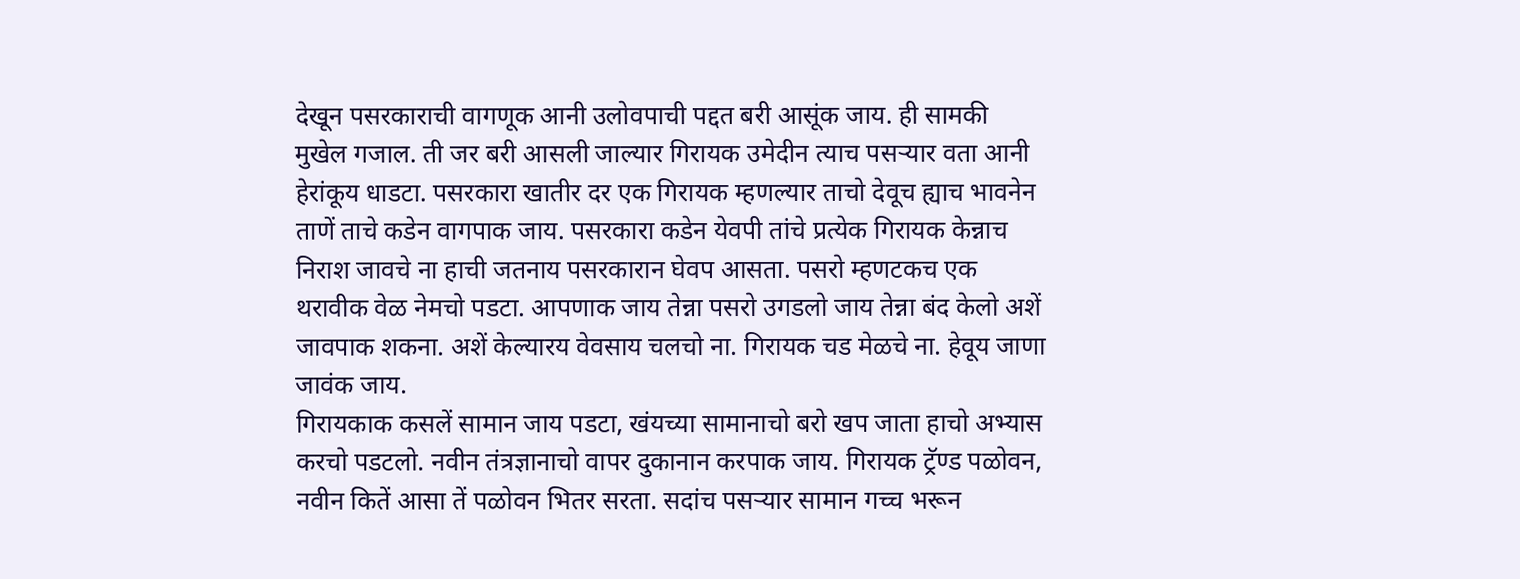देखून पसरकाराची वागणूक आनी उलोवपाची पद्दत बरी आसूंक जाय. ही सामकी मुखेल गजाल. ती जर बरी आसली जाल्यार गिरायक उमेदीन त्याच पसऱ्यार वता आनी हेरांकूय धाडटा. पसरकारा खातीर दर एक गिरायक म्हणल्यार ताचो देवूच ह्याच भावनेन ताणें ताचे कडेन वागपाक जाय. पसरकारा कडेन येवपी तांचे प्रत्येक गिरायक केन्नाच निराश जावचे ना हाची जतनाय पसरकारान घेवप आसता. पसरो म्हणटकच एक थरावीक वेळ नेमचो पडटा. आपणाक जाय तेन्ना पसरो उगडलो जाय तेन्ना बंद केलो अशें जावपाक शकना. अशें केल्यारय वेवसाय चलचो ना. गिरायक चड मेळचे ना. हेवूय जाणा जावंक जाय.
गिरायकाक कसलें सामान जाय पडटा, खंयच्या सामानाचो बरो खप जाता हाचो अभ्यास करचो पडटलो. नवीन तंत्रज्ञानाचो वापर दुकानान करपाक जाय. गिरायक ट्रॅण्ड पळोवन, नवीन कितें आसा तें पळोवन भितर सरता. सदांच पसऱ्यार सामान गच्च भरून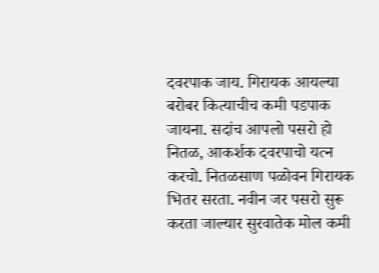दवरपाक जाय. गिरायक आयल्या बरोबर कित्याचीच कमी पडपाक जायना. सदांच आपलो पसरो हो नितळ, आकर्शक दवरपाचो यत्न करचो. नितळसाण पळोवन गिरायक भितर सरता. नवीन जर पसरो सुरू करता जाल्यार सुरवातेक मोल कमी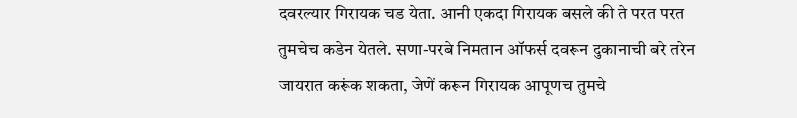दवरल्यार गिरायक चड येता. आनी एकदा गिरायक बसले की ते परत परत तुमचेच कडेन येतले. सणा-परबे निमतान ऑफर्स दवरून दुकानाची बरे तरेन जायरात करूंक शकता, जेणें करून गिरायक आपूणच तुमचे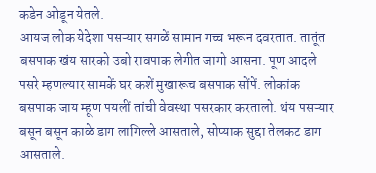कडेन ओडून येतले.
आयज लोक येदेशा पसऱ्यार सगळें सामान गच्च भरून दवरतात. तातूंत बसपाक खंय सारको उबो रावपाक लेगीत जागो आसना. पूण आदले पसरे म्हणल्यार सामकें घर कशें मुखारूच बसपाक सोंपें. लोकांक बसपाक जाय म्हूण पयलीं तांची वेवस्था पसरकार करतालो. थंय पसऱ्यार बसून बसून काळे डाग लागिल्ले आसताले, सोप्याक सुद्दा तेलकट डाग आसताले.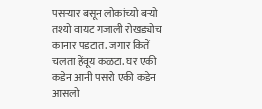पसऱ्यार बसून लोकांच्यो बऱ्यो तश्यो वायट गजाली रोखड्योच कानार पडटात. जगार कितें चलता हेंवूय कळटा. घर एकी कडेन आनी पसरो एकी कडेन आसलो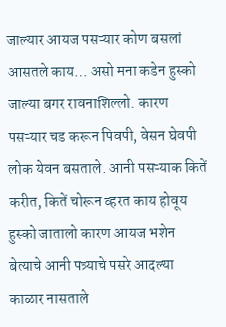जाल्यार आयज पसऱ्यार कोण बसलां आसतले काय… असो मना कडेन हुस्को जाल्या बगर रावनाशिल्लो. कारण पसऱ्यार चड करून पिवपी, वेसन घेवपी लोक येवन बसताले. आनी पसऱ्याक कितें करीत, कितें चोरून व्हरत काय होवूय हुस्को जातालो कारण आयज भशेन बेत्याचे आनी पत्र्याचे पसरे आदल्या काळार नासताले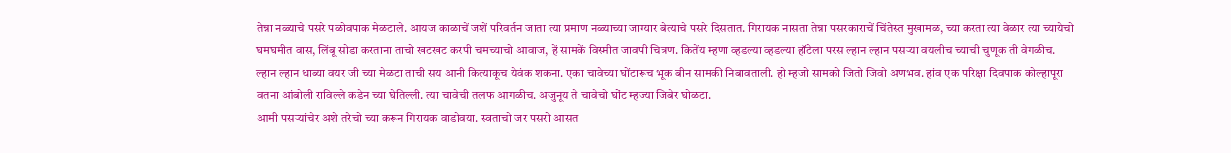तेन्ना नळ्याचे पसरे पळोवपाक मेळटाले. आयज काळाचें जशें परिवर्तन जाता त्या प्रमाण नळ्याच्या जाग्यार बेत्याचे पसरे दिसतात. गिरायक नासता तेन्ना पसरकाराचें चिंतेस्त मुखामळ, च्या करता त्या वेळार त्या च्यायेचो घमघमीत वास, लिंबू सोडा करताना ताचो खटखट करपी चमच्याचो आवाज, हें सामकें विस्मीत जावपी चित्रण. कितेंय म्हणा व्हडल्या व्हडल्या हॉटेला परस ल्हान ल्हान पसऱ्या वयलीच च्याची चुणूक ती वेगळीच. ल्हान ल्हान धाब्या वयर जी च्या मेळटा ताची सय आनी कित्याकूच येवंक शकना. एका चावेच्या घोंटारूच भूक बीन सामकी निबावताली. हो म्हजो सामको जितो जिवो अणभव. हांव एक परिक्षा दिवपाक कोल्हापूरा वतना आंबोली राविल्ले कडेन च्या घेतिल्ली. त्या चावेची तलफ आगळीच. अजुनूय ते चावेचो घोंट म्हज्या जिबेर घोळटा.
आमी पसऱ्यांचेर अशे तरेचो च्या करून गिरायक वाडोवया. स्वताचो जर पसरो आसत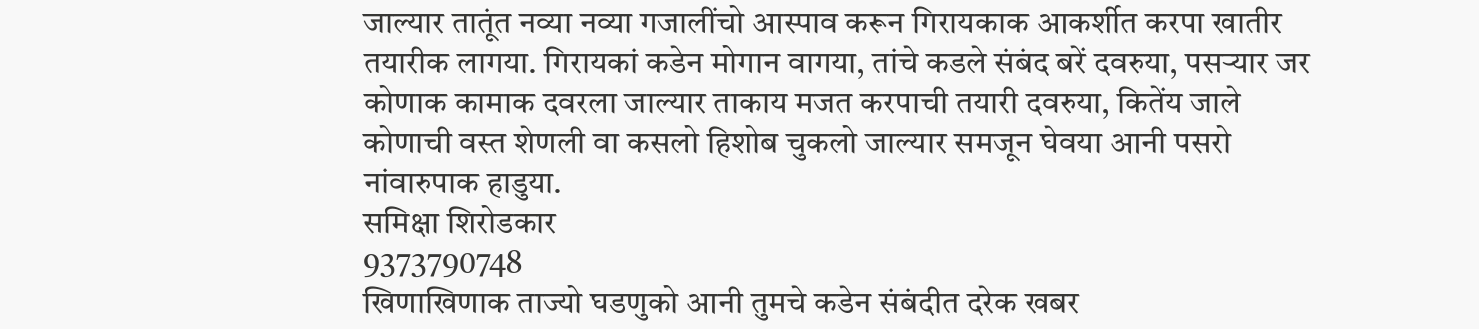जाल्यार तातूंत नव्या नव्या गजालींचो आस्पाव करून गिरायकाक आकर्शीत करपा खातीर तयारीक लागया. गिरायकां कडेन मोगान वागया, तांचे कडले संबंद बरें दवरुया, पसऱ्यार जर कोणाक कामाक दवरला जाल्यार ताकाय मजत करपाची तयारी दवरुया, कितेंय जाले कोणाची वस्त शेणली वा कसलो हिशोब चुकलो जाल्यार समजून घेवया आनी पसरो नांवारुपाक हाडुया.
समिक्षा शिरोडकार
9373790748
खिणाखिणाक ताज्यो घडणुको आनी तुमचे कडेन संबंदीत दरेक खबर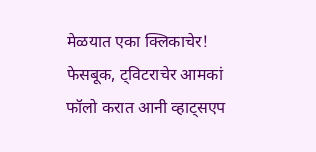मेळयात एका क्लिकाचेर! फेसबूक, ट्विटराचेर आमकां फॉलो करात आनी व्हाट्सएप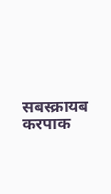सबस्क्रायब करपाक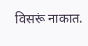विसरूं नाकात.